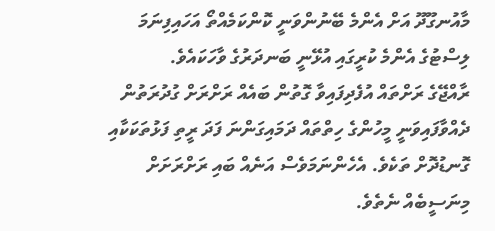މާއުނގޫދޫ އަށް އެންމެ ބޭނުންވަނީ ކޮންކަމެއްތޯ އަހައިފިނަމަ ލިސްޓުގެ އެންމެ ކުރީގައި އުޅޭނީ ބަނދަރުގެ ވާހަކައެވެ.
ރާއްޖޭގެ ރަށްތައް އުފެދިފައިވާ ގޮތުން ބައެއް ރަށްރަށް ގުދުރަތުން ދެއްވާފައިވަނީ މީހުންގެ ހިތްތައް ދަމައިގަންނަ ފަދަ ރީތި ފަޅުތަކަކާއި ގޮނޑުދޮށް ތަކެވެ. އެހެންނަމަވެސް އަނެއް ބައި ރަށްރަށަށް މިނަސީބެއް ނެތެވެ.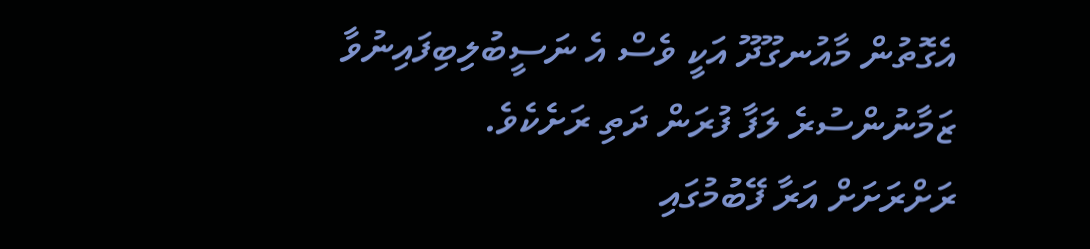އެގޮތުން މާއުނގޫދޫ އަކީ ވެސް އެ ނަސީބުލިބިފައިނުވާ ޒަމާނުންސުރެ ލަފާ ފުރަން ދަތި ރަށެކެވެ.
ރަށްރަށަށް އަރާ ފޭބުމުގައި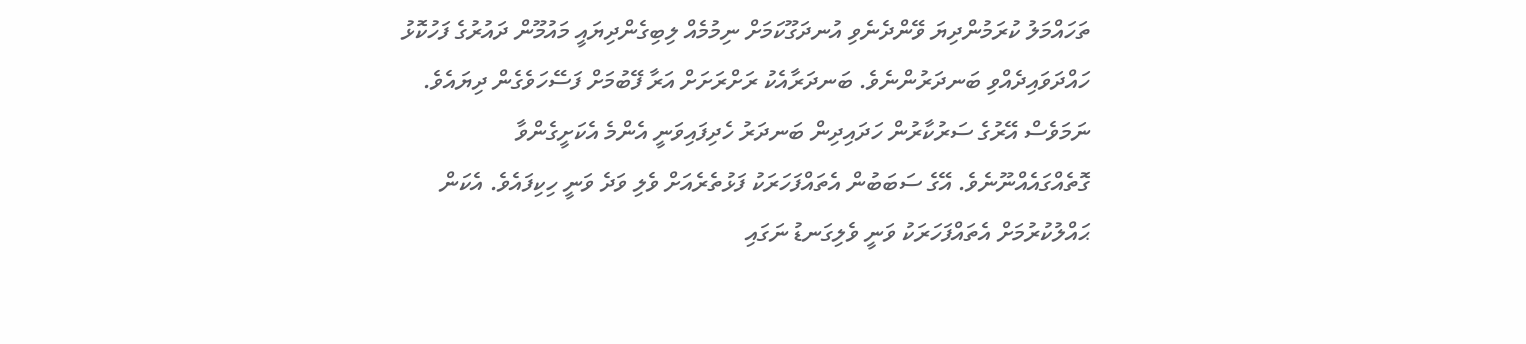ތަހައްމަލު ކުރަމުންދިޔަ ވޭންދެނެވި އުނދަގޫކަމަށް ނިމުމެއް ލިބިގެންދިޔައީ މައުމޫން ދައުރުގެ ފަހުކޮޅު ހައްދަވައިދެއްވި ބަނދަރުންނެވެ. ބަނދަރާއެކު ރަށްރަށަށް އަރާ ފޭބުމަށް ފަސޭހަވެގެން ދިޔައެވެ. ނަމަވެސް އޭރުގެ ސަރުކާރުން ހަދައިދިން ބަނދަރު ހެދިފައިވަނީ އެންމެ އެކަށީގެންވާ ގޮތެއްގައެއްނޫނެވެ. އޭގެ ސަބަބުން އެތައްފަހަރަކު ފަޅުތެރެއަށް ވެލި ވަދެ ވަނީ ހިކިފައެވެ. އެކަން ޙައްލުކުރުމަށް އެތައްފަހަރަކު ވަނީ ވެލިގަނޑު ނަގައި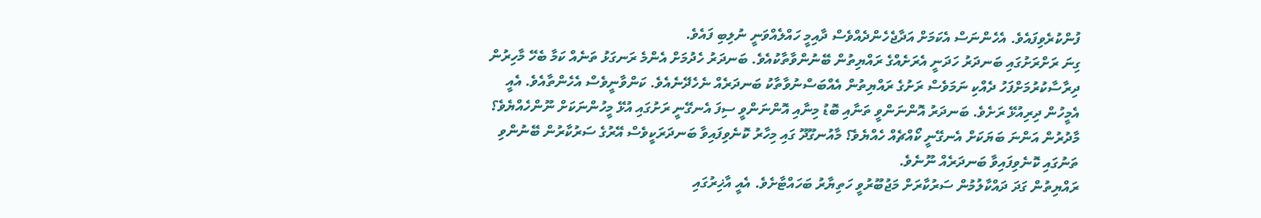ފުންކުރެވިފައެވެ. އެހެންނަސް އެކަމަށް އަދާޖެހެންދެއްވެސް ދާއިމީ ހައްލެއްވަނީ ނުލިބި ފައެވެ.
ގިނަ ރަށްރަށުގައި ބަނދަރު ހަދަނީ އެރަށެއްގެ ރައްޔިތުން ބޭނުންވާތާކުއެވެ. ބަނދަރު ހެދުމަށް އެންމެ ރަނގަޅު ތަނެއް ކަމާ ބެހޭ މާހިރުން ދިރާސާކުރުމަށްފަހު ދެއްކި ނަމަވެސް ރަށުގެ ރައްޔިތުން އެއްބަސްނުވާތާކު ބަނދަރެއް ނެހެދޭނެއެވެ. ކަންވާނީވެސް އެހެންތާއެވެ. އެއީ އެމީހުން ދިރިއުޅޭ ރަށެވެ. ބަނދަރު އޮންނަންވީ ތަނާއި ބޮޑު މިނާއި އޮންނަންވީ ސިފަ އެނގޭނީ ރަށުގައި އުޅޭ މީހުންނަކަށް ނޫންހެއްޔެވެ؟ މާދުރުން އަންނަ ބަޔަކަށް އެނގޭނީ ކޯއްޗެއް ހެއްޔެވެ؟ މާއުނގޫދޫ ގައި މިހާރު ކޮނެވިފައިވާ ބަނދަރަކީވެސް އޭރުގެ ސަރުކާރުން ބޭނުންވި ތަނުގައި ކޮނެވިފައިވާ ބަނދަރެއް ނޫނެވެ.
ރައްޔިތުން ގަދަ ދައްކާލުމުން ސަރުކާރަށް މަޖުބޫރުވީ ހަތިޔާރު ބަހައްޓާށެވެ. އެއީ އާޚިރުގައި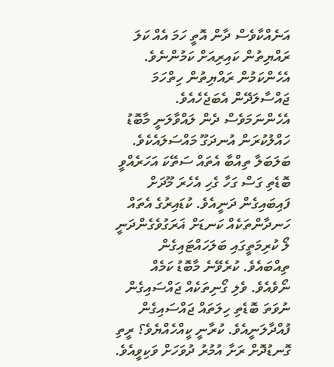އަނެއްކާވެސް ދާން އޮތީ ހަމަ އެއް ކަލަ ރައްޔިތުން ކައިރިއަށް ކަމުންނެވެ. އެހެންކަމުން ރައްޔިތުން ހިތްހަމަ ޖައްސާލަދޭން އެބަޖެހެއެވެ.
އެހެންނަމަވެސް ދެން ލައްވާލަނީ މާބޮޑު ހައްލުކުރަން އުނދަގޫ މައްސަލައެކެވެ. ބަލަބަލާ ތިއްބާ އެތައް ސަތޭކަ އަހަރެއްވީ ބޮޑެތި ގަސް ގަހާ ގެހި އެހެރަ މޫދަށް ފައިބައިގެން ދަނީއެވެ. ކުޑައިރުގެ އެތައް ހަނދާންތަކެއް ކަނޑަށް ޣަރަގުވެގެންދަނީ ލޯ ކުރިމަތީގައި ބަލަހައްޓައިގެން ތިއްބައެވެ. ކުރެވޭނެ މާބޮޑު ކަމެއް ނޯވެއެވެ. ވެލި ގޯނިތަކެއް ޖައްސައިގެން ނުވަތަ ބޮޑެތި ހިލަތައް ޖައްސައިގެން ފުއްދާލަނީއެވެ. ކުރާނީ ކީއްހެއްޔެވެ؟ ރީތި ގޮނޑުދޮށް ރަށާ އުމުރު ދުވަހަށް ވަކިވީއެވެ.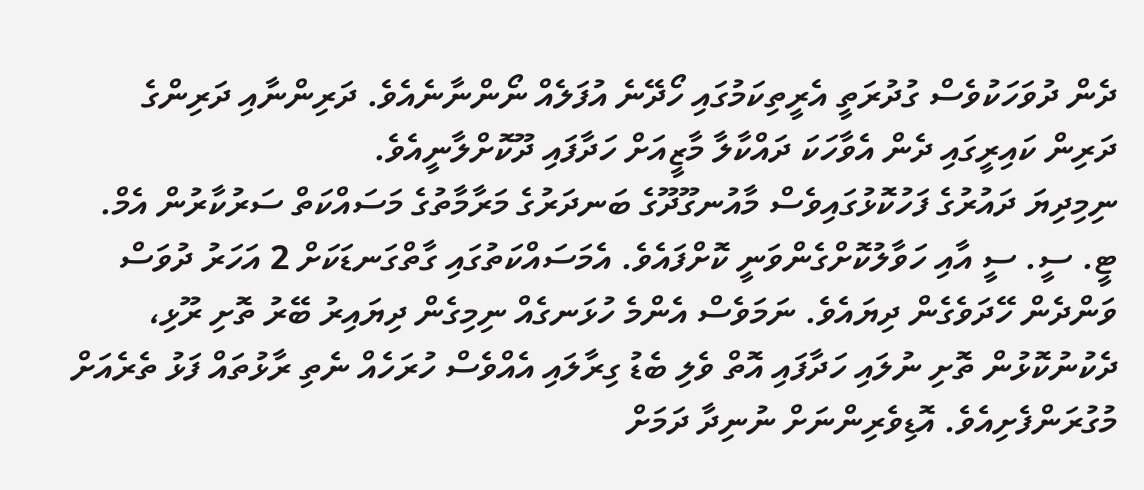ދެން ދުވަހަކުވެސް ގުދުރަތީ އެރީތިކަމުގައި ހޯދޭނެ އުފަލެއް ނޯންނާނެއެވެ. ދަރިންނާއި ދަރިންގެ ދަރިން ކައިރީގައި ދެން އެވާހަކަ ދައްކާލާ މާޒީއަށް ހަދާފައި ދޫކޮށްލާނީއެވެ.
ނިމިދިޔަ ދައުރުގެ ފަހުކޮޅުގައިވެސް މާއުނގޫދޫގެ ބަނދަރުގެ މަރާމާތުގެ މަސައްކަތް ސަރުކާރުން އެމް. ޓީ. ސީ. ސީ އާއި ހަވާލުކޮށްގެންވަނީ ކޮށްފައެވެ. އެމަސައްކަތުގައި ގާތްގަނޑަކަށް 2 އަހަރު ދުވަސް ވަންދެން ހޭދަވެގެން ދިޔައެވެ. ނަމަވެސް އެންމެ ހުޅަނގެއް ނިމިގެން ދިޔައިރު ބޭރު ތޮށި ރޫޅި، ދެކުނުކޮޅުން ތޮށި ނުލައި ހަދާފައި އޮތް ވެލި ބެޑު ގިރާލައި އެއްވެސް ހުރަހެއް ނެތި ރާޅުތައް ފަޅު ތެރެއަށް މުގުރަންފެށިއެވެ. އޮޑިވެރިންނަށް ނުނިދާ ދަމަށް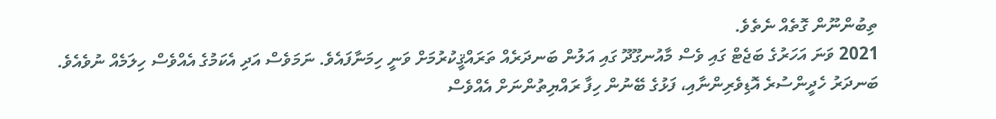ތިބުންނޫން ގޮތެއް ނެތެވެ.
2021 ވަނަ އަހަރުގެ ބަޖެޓް ގައި ވެސް މާއުނގޫދޫ ގައި އަލުން ބަނދަރެއް ތަރައްޤީކުރުމަށް ވަނީ ހިމަނާފައެވެ. ނަމަވެސް އަދި އެކަމުގެ އެއްވެސް ހިލަމެއް ނުވެއެވެ. ބަނދަރު ހެދީންސުރެ އޮޑިވެރިންނާއި، ފަޅުގެ ބޭނުން ހިފާ ރައްޔިތުންނަށް އެއްވެސް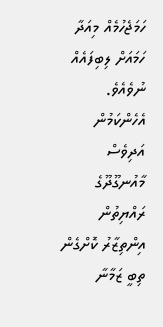ހަމަޖެހުމެއް މިއަދާ ހަމައަށް ލިބިފައެއް ނުވެއެވެ. އެހެންކަމުން އަދިވެސް މާއުނގޫދޫގެ ރައްޔިތުން އިންތިޒާރު ކޮށްގެން ތިބީ ޒަމާނާ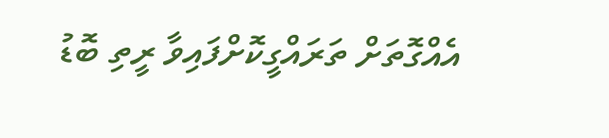އެއްގޮތަށް ތަރައްގީކޮށްފައިވާ ރީތި ބޮޑު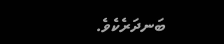ބަނދަރެކެވެ.